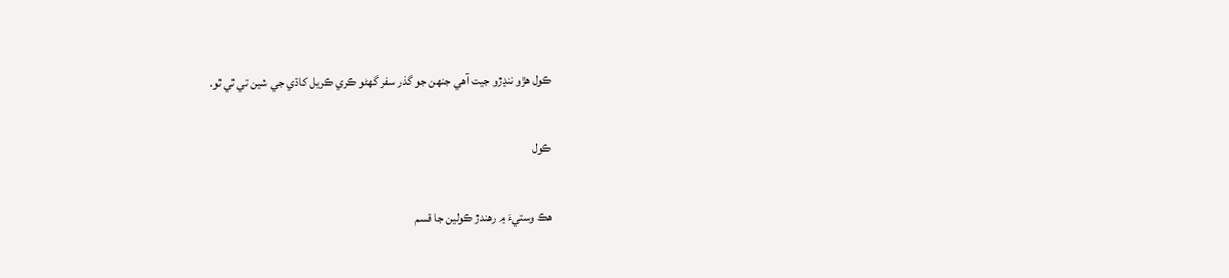ڪول ھڙو ننڍڙو جيت آھي جنھن جو گذر سفر گھڻو ڪري ڪريل کاڌي جي شين تي ٿي ٿو.

ڪول

ھڪ وستيءَ ۾ رھندڙ ڪولين جا قسم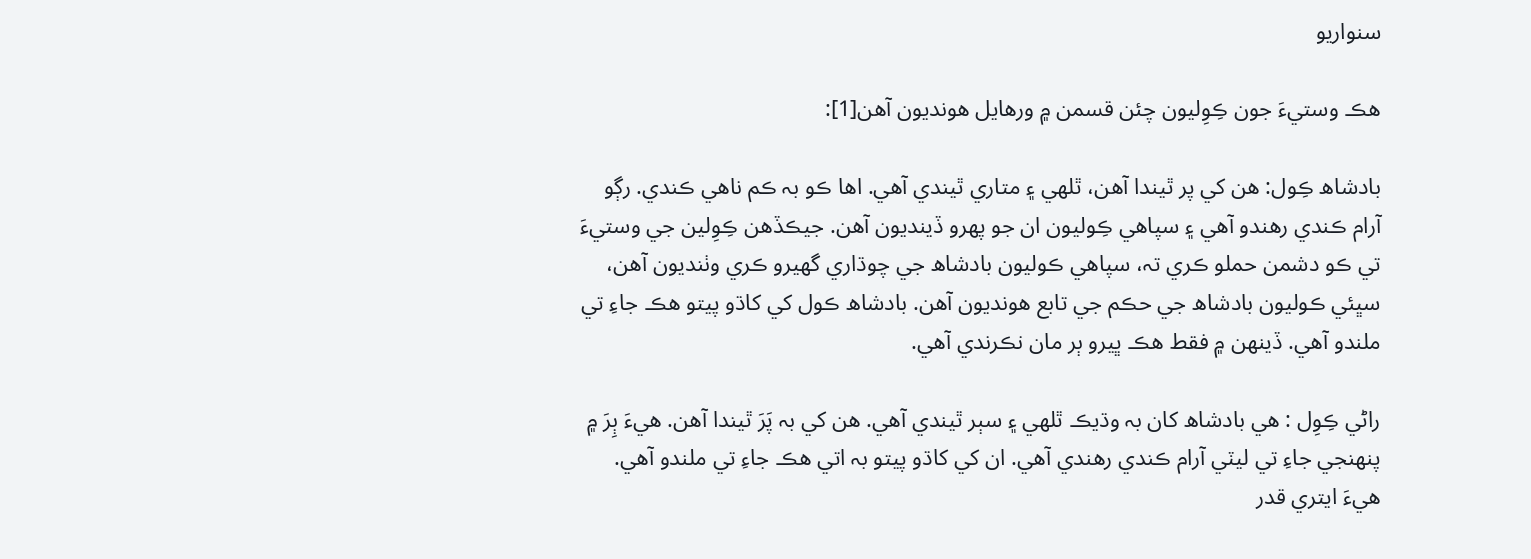سنواريو

هڪ وستيءَ جون ڪِوِليون چئن قسمن ۾ ورهايل هونديون آهن[1]:

بادشاھ ڪِول: ھن کي پر ٿيندا آهن، ٿلهي ۽ متاري ٿيندي آهي. اها ڪو بہ ڪم ناهي ڪندي. رڳو آرام ڪندي رهندو آهي ۽ سپاهي ڪِوليون ان جو پھرو ڏينديون آهن. جيڪڏهن ڪِوِلين جي وستيءَ تي ڪو دشمن حملو ڪري تہ، سپاهي ڪوليون بادشاھ جي چوڌاري گهيرو ڪري وٺنديون آهن، سڀئي ڪوليون بادشاھ جي حڪم جي تابع هونديون آهن. بادشاھ ڪول کي کاڌو پيتو هڪ جاءِ تي ملندو آهي. ڏينھن ۾ فقط هڪ ڀيرو ٻر مان نڪرندي آهي.

راڻي ڪِوِل : ھي بادشاھ کان بہ وڌيڪ ٿلهي ۽ سٻر ٿيندي آهي. هن کي بہ پَرَ ٿيندا آهن. هيءَ ٻِرَ ۾ پنھنجي جاءِ تي ليٽي آرام ڪندي رهندي آهي. ان کي کاڌو پيتو بہ اتي هڪ جاءِ تي ملندو آهي. هيءَ ايتري قدر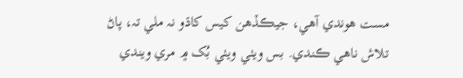مست هوندي آهي، جيڪڏهن کيس کاڌو نہ ملي تہ، پاڻ تلاش ناهي ڪندي. بس ويٺي ويٺي بُک ۾ مري ويندي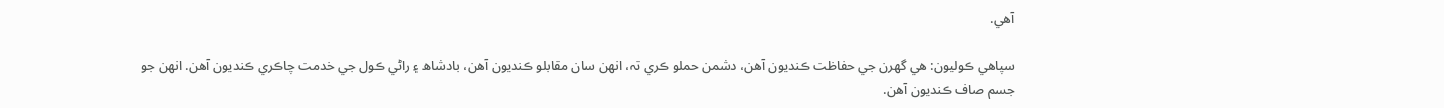آهي.

سپاهي ڪوليون: ھي گهرن جي حفاظت ڪنديون آهن، دشمن حملو ڪري تہ، انهن سان مقابلو ڪنديون آهن، بادشاھ ۽ راڻي ڪول جي خدمت چاڪري ڪنديون آهن. انهن جو جسم صاف ڪنديون آهن.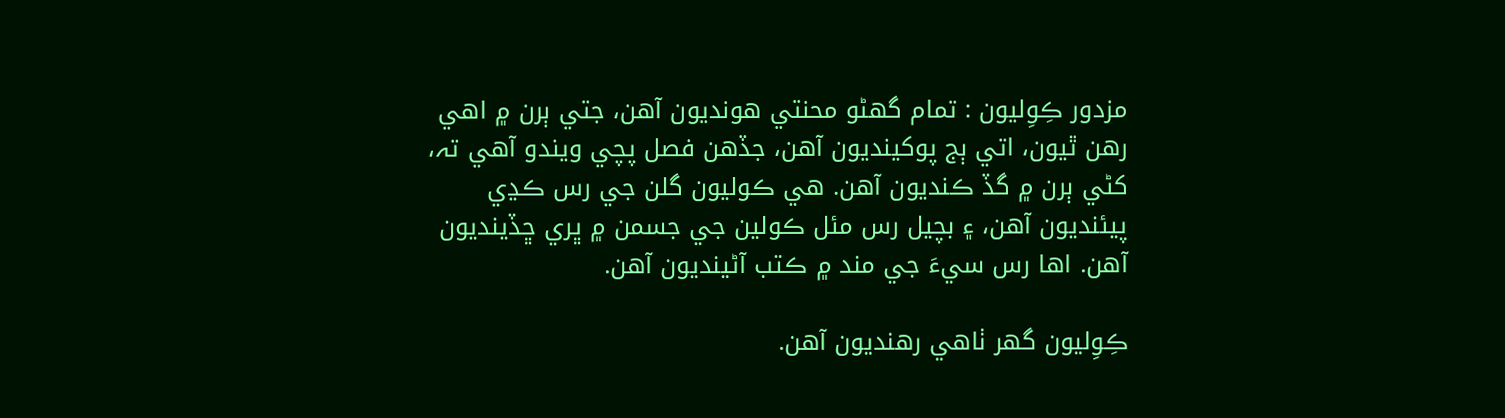مزدور ڪِوِليون : تمام گهڻو محنتي هونديون آهن، جتي ٻرن ۾ اهي رهن ٿيون، اتي ٻج پوکينديون آهن، جڏهن فصل پچي ويندو آهي تہ، کڻي ٻرن ۾ گڏ ڪنديون آهن. هي ڪوليون گلن جي رس ڪڍي پيئنديون آهن، ۽ بچيل رس مئل ڪولين جي جسمن ۾ ڀري ڇڏينديون آهن. اها رس سيءَ جي مند ۾ ڪتب آڻينديون آهن.

ڪِوِليون گهر ٺاهي رهنديون آهن.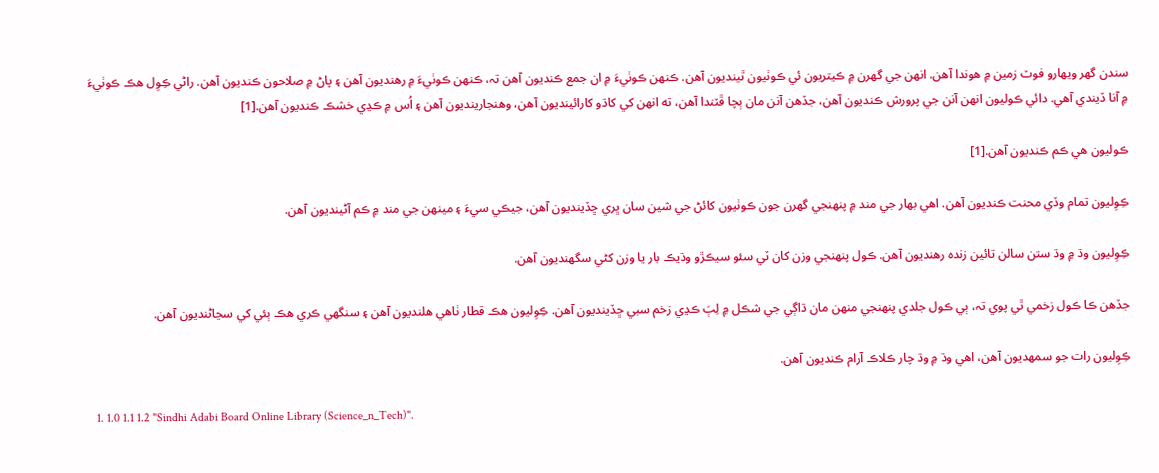سندن گهر ويھارو فوٽ زمين ۾ هوندا آهن. انهن جي گهرن ۾ ڪيتريون ئي ڪوٺيون ٿينديون آهن. ڪنھن ڪوٺيءَ ۾ ان جمع ڪنديون آهن تہ، ڪنھن ڪوٺيءَ ۾ رهنديون آهن ۽ پاڻ ۾ صلاحون ڪنديون آهن. راڻي ڪِوِل هڪ ڪوٺيءَ ۾ آنا ڏيندي آهي. دائي ڪوليون انهن آنن جي پرورش ڪنديون آهن، جڏهن آنن مان ٻچا ڦٽندا آهن، ته انهن کي کاڌو کارائينديون آهن، وهنجارينديون آهن ۽ اُس ۾ ڪڍي خشڪ ڪنديون آهن.[1]

ڪوليون ھي ڪم ڪنديون آھن.[1]

ڪِوِليون تمام وڏي محنت ڪنديون آهن. اهي بھار جي مند ۾ پنھنجي گهرن جون ڪوٺيون کائڻ جي شين سان ڀري ڇڏينديون آهن، جيڪي سيءَ ۽ مينھن جي مند ۾ ڪم آڻينديون آهن.

ڪِوِليون وڌ ۾ وڌ ستن سالن تائين زندہ رهنديون آهن. ڪول پنھنجي وزن کان ٽي سئو سيڪڙو وڌيڪ بار يا وزن کڻي سگهنديون آهن.

جڏهن ڪا ڪول زخمي ٿي پوي تہ، ٻي ڪول جلدي پنھنجي منھن مان ڌاڳي جي شڪل ۾ لِٻَ ڪڍي زخم سبي ڇڏينديون آهن. ڪِوِليون هڪ قطار ٺاهي هلنديون آهن ۽ سنگهي ڪري هڪ ٻئي کي سڃاڻنديون آهن.

ڪِوِليون رات جو سمهديون آهن، اهي وڌ ۾ وڌ چار ڪلاڪ آرام ڪنديون آهن.

  1. 1.0 1.1 1.2 "Sindhi Adabi Board Online Library (Science_n_Tech)".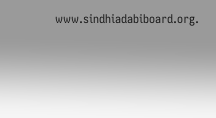www.sindhiadabiboard.org.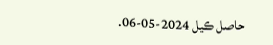حاصل ڪيل 2024-05-06.